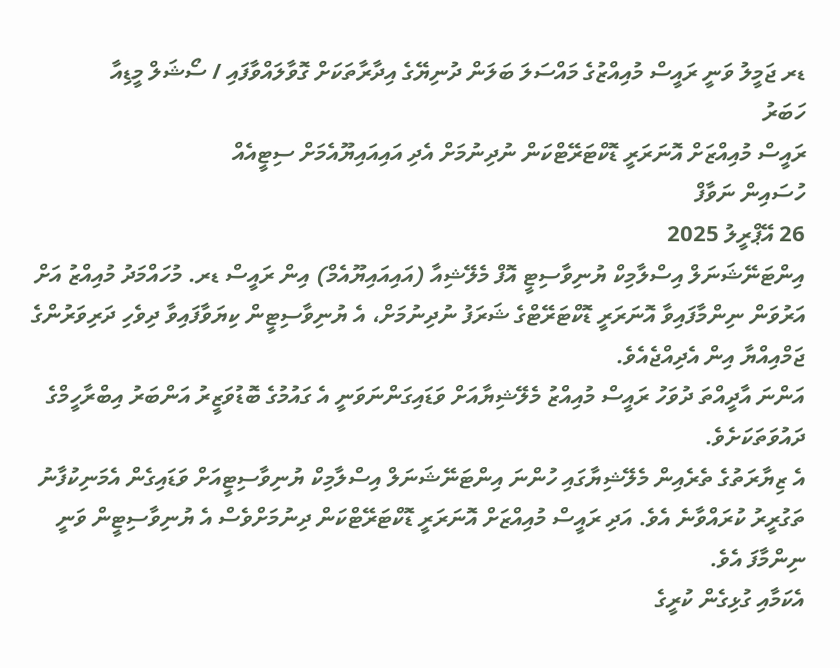ޑރ ޖަމީލު ވަނީ ރައީސް މުއިއްޒުގެ މައްސަލަ ބަލަން ދުނިޔޭގެ އިދާރާތަކަށް ގޮވާލައްވާފައި / ސޯޝަލް މީޑިއާ
ހަބަރު
ރައީސް މުއިއްޒަށް އޮނަރަރީ ޑޮކްޓަރޭޓްކަން ނުދިނުމަށް އެދި އައިއައިޔޫއެމަށް ސިޓީއެއް
ހުސައިން ނަވާފް
26 އޭޕްރީލު 2025
އިންޓަނޭޝަނަލް އިސްލާމިކް ޔުނިވާސިޓީ އޮފް މެލޭޝިއާ (އައިއައިޔޫއެމް) އިން ރައީސް ޑރ. މުހައްމަދު މުއިއްޒު އަށް އަރުވަން ނިންމާފައިވާ އޮނަރަރީ ޑޮކްޓަރޭޓްގެ ޝަރަފު ނުދިނުމަށް، އެ ޔުނިވާސިޓީން ކިޔަވާފައިވާ ދިވެހި ދަރިވަރުންގެ ޖަމްއިއްޔާ އިން އެދިއްޖެއެވެ.
އަންނަ އާދީއްތަ ދުވަހު ރައީސް މުއިއްޒު މެލޭޝިޔާއަށް ވަޑައިގަންނަވަނީ އެ ގައުމުގެ ބޮޑުވަޒީރު އަންބަރު އިބްރާހީމްގެ ދައުވަތަކަށެވެ.
އެ ޒިޔާރަތުގެ ތެރެއިން މެލޭޝިޔާގައި ހުންނަ އިންޓަނޭޝަނަލް އިސްލާމިކް ޔުނިވާސިޓީއަށް ވަޑައިގެން އެމަނިކުފާނު ތަގުރީރު ކުރައްވާނެ އެވެ. އަދި ރައީސް މުއިއްޒަށް އޮނަރަރީ ޑޮކްޓަރޭޓްކަން ދިނުމަށްވެސް އެ ޔުނިވާސިޓީން ވަނީ ނިންމާފަ އެވެ.
އެކަމާއި ގުޅިގެން ކުރީގެ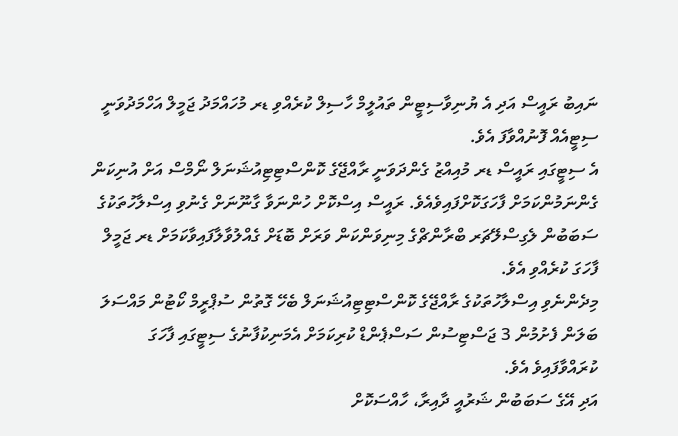ނައިބު ރައީސް އަދި އެ ޔުނިވާސިޓީން ތައުލީމް ހާސިލް ކުރެއްވި ޑރ މުހައްމަދު ޖަމީލް އަހްމަދުވަނީ ސިޓީއެއް ފޮނުއްވާފަ އެވެ.
އެ ސިޓީގައި ރައީސް ޑރ މުއިއްޒު ގެންދަވަނީ ރާއްޖޭގެ ކޮންސްޓިޓިއުޝަނަލް ނޯމްސް އަށް އުނިކަން ގެންނަމުންކަމަށް ފާހަގަކޮށްފައިވެއެވެ. ރައީސް އިސްކޮށް ހުންނަވާ ގާނޫނަށް ގެނުވި އިސްލާހުތަކުގެ ސަބަބުން ލެގިސްލޭޗަރ ބްރާންޗްގެ މިނިވަންކަން ވަރަށް ބޮޑަށް ގެއްލުވާލާފައިވާކަމަށް ޑރ ޖަމީލް ފާހަގަ ކުރެއްވި އެވެ.
މިދެންނެވި އިސްލާހުތަކުގެ ރާއްޖޭގެ ކޮންސްޓިޓިއުޝަނަލް ބެހޭ ގޮތުން ސުޕްރީމް ކޯޓުން މައްސަލަ ބަލަން ފެށުމުން 3 ޖަސްޓިސުން ސަސްޕެންޑް ކުރިކަމަށް އެމަނިކުފާނުގެ ސިޓީގައި ފާހަގަ ކުރައްވާފައިވެ އެވެ.
އަދި އޭގެ ސަބަބުން ޝަރުއީ ދާއިރާ، ހާއްސަކޮށް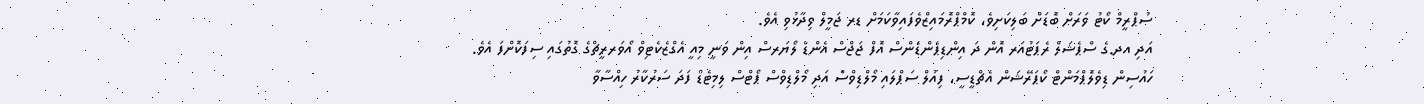ސުޕްރީމް ކޯޓު ވަރަށް ބޮޑަށް ބަލިކަށިވެ، ކޮމްޕްރޮމައިޒްވެފައިވާކަމަށް ޑރ ޖަމީލް ވިދާޅުވި އެވެ.
އަދި އދ.ގެ ސްޕެޝަލް ރެޕަޓުއަރ އޮން ދަ އިންޑިޕެންޑެންސް އޮފް ޖަޖްސް އެންޑް ލޯޔަރސް އިން ވަނީ މިއީ އެގްޒެކެޓިވް އޯވަރރީޗްގެ ގޮތުގައި ސިފަކޮށްފަ އެވެ.
ހައުސިން ޑިވެލޮޕްމަންޓް ކޯޕަރޭޝަން އެޗްޑީސީ، ފިއުލް ސަޕްލައި މޯލްޑިވްސް އަދި މޯލްޑިވްސް ޕޯޓްސް ލިމިޓެޑް ފަދަ ސަރުކާރު ހިއްސާވާ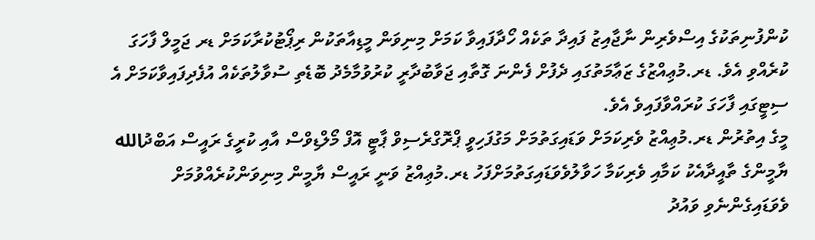ކުންފުނިތަކުގެ އިސްވެރިން ނާޖާއިޒު ފައިދާ ތަކެއް ހޯދާފައިވާ ކަމަށް މިނިވަން މީޑިއާތަކުން ރިޕޯޓުކުރާކަމަށް ޑރ ޖަމީލް ފާހަގަ ކުރެއްވި އެވެ. ޑރ.މުޢިއްޒުގެ ޒަޢާމަތުގައި ދެފުށް ފެންނަ ގޮތާއި ޖަވާބުދާރީ ކުރުވުމާމެދު ބޮޑެތި ސުވާލުތަކެއް އުފެދިފައިވާކަމަށް އެ ސިޓީގައި ފާހަގަ ކުރައްވާފައިވެ އެވެ.
މީގެ އިތުރުން ޑރ.މުޢިއްޒު ވެރިކަމަށް ވަޑައިގަތުމަށް މަގުފަހިވީ ޕްރޮގްރެސިވް ޕާޓީ އޮފް މޯލްޑިވްސް އާއި ކުރީގެ ރައީސް އަބްދުالله ޔާމީންގެ ތާއީދާއެކު ކަމާއި ވެރިކަމާ ހަވާލުވެވަޑައިގަތުމަށްފަހު ޑރ.މުޢިއްޒު ވަނީ ރައީސް ޔާމީން މިނިވަންކުރެއްވުމަށް ވެވަޑައިގެންނެވި ވައުދު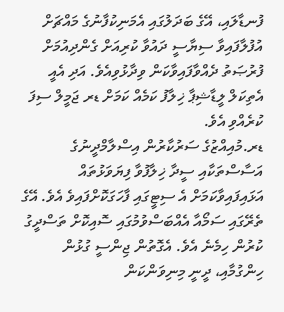ފުނޑާލައި، އޭގެ ބަދަލުގައި އެމަނިކުފާނުގެ މައްޗަށް އުފުލާފައިވާ ސިޔާސީ ދައުވާ ކުރިއަށް ގެންދިއުމަށް ފުރުޞަތު ދެއްވާފައިވާކަން ވިދާޅުވިއެވެ. އަދި އެއީ އެތިކަލް ލީޑާޝިޕާ ޚިލާފު ކަމެއް ކަމަށް ޑރ ޖަމީލް ސިފަ ކުރެއްވި އެވެ.
ޑރ.މުއިއްޒުގެ ސަރުކާރުން އިސްލާމްދީނުގެ އަސާސްތަކާއި ސީދާ ޚިލާފުވާ ފިޔަވަޅުތައް އަޅައިފައިވާކަމަށް އެ ސިޓީގައި ފާހަގަކޮށްފައިވެ އެވެ. އޭގެ ތެރޭގައި ސަމޯއާ އެއްބަސްވުމުގައި ސޮއިކޮށް ތަސްދީގު ކުރުން ހިމެނެ އެވެ. އެގޮތުން ޖިންސީ ގުޅުން ހިންގުމާއި، ދީނީ މިނިވަންކަން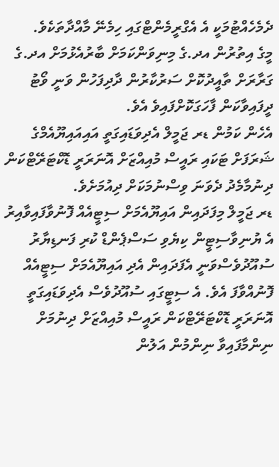ދެމެހެއްޓުމަކީ އެ އެގްރީމެންޓްގައި ހިމެނޭ މާއްދާތަކެވެ.
މީގެ އިތުރުން އދ.ގެ މިނިވަންކަމަށް ބާރުއެޅުމަށް އދ.ގެ ގަރާރަށް ތާއީދުކޮށް ސަރުކާރުން ދާދިފަހުން ވަނީ ވޯޓު ދީފައިވާކަން ފާހަގަކޮށްފައިވެ އެވެ.
އެހެން ކަމުން ޑރ ޖަމީލް އެދިވަޑައިގަތީ އައިއައިޔޫއެމްގެ ޝަރަފަށް ޓަކައި ރައީސް މުއިއްޒަށް އޮނަރަރީ ޑޮކްޓަރޭޓްކަން ދިނުމާމެދު ދެވަނަ ވިސްނުމަކަށް ދިއުމަށެވެ.
ޑރ ޖަމީލް މިފަދައިން އައިޔޫއެމަށް ސިޓީއެއް ފޮނުވާފައިވާއިރު އެ ޔުނިވާސިޓީން ކިޔެވި ސަސްޕެންޑް ކުރި ފަނޑިޔާރު ސުއޫދުވެސްވަނީ އެފަދައިން އެދި އައިޔޫއެމަށް ސިޓީއެއް ފޮނުއްވާފަ އެވެ. އެ ސިޓީގައި ސުއޫދުވެސް އެދިވަޑައިގަތީ އޮނަރަރީ ޑޮކްޓަރޭޓްކަން ރައީސް މުއިއްޒަށް ދިނުމަށް ނިންމާފައިވާ ނިންމުން އަލުން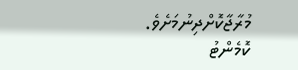މުރާޖާކޮށްދިނުމަށެވެ.
ކޮމެންޓު